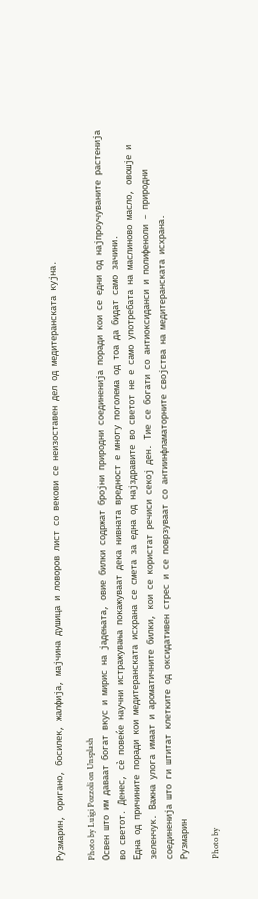Рузмарин, оригано, босилек, жалфија, мајчина душица и ловоров лист со векови се неизоставен дел од медитеранската кујна.

Photo by Luigi Pozzoli on Unsplash
Освен што им даваат богат вкус и мирис на јадењата, овие билки содржат бројни природни соединенија поради кои се едни од најпроучуваните растенија во светот. Денес, сè повеќе научни истражувања покажуваат дека нивната вредност е многу поголема од тоа да бидат само зачини.
Една од причините поради кои медитеранската исхрана се смета за една од најздравите во светот не е само употребата на маслиново масло, овошје и зеленчук. Важна улога имаат и ароматичните билки, кои се користат речиси секој ден. Тие се богати со антиоксиданси и полифеноли – природни соединенија што ги штитат клетките од оксидативен стрес и се поврзуваат со антиинфламаторните својства на медитеранската исхрана.
Рузмарин

Photo by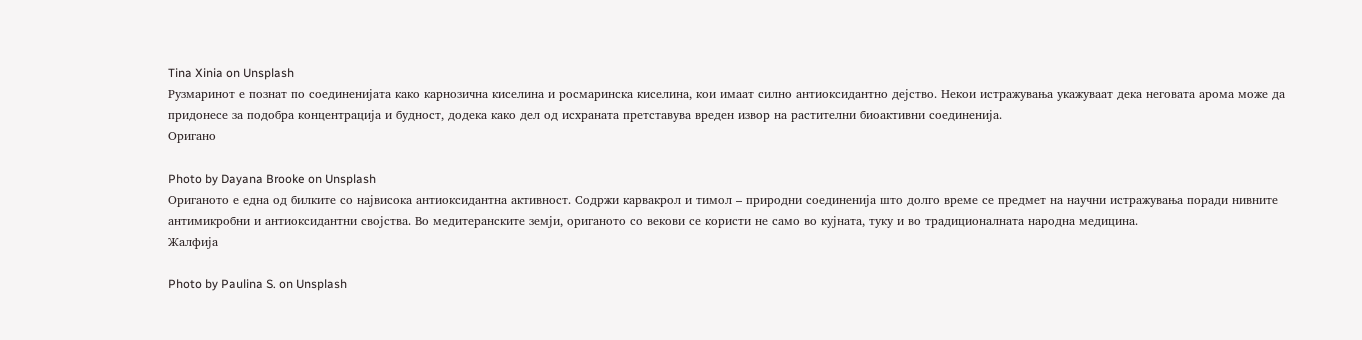Tina Xinia on Unsplash
Рузмаринот е познат по соединенијата како карнозична киселина и росмаринска киселина, кои имаат силно антиоксидантно дејство. Некои истражувања укажуваат дека неговата арома може да придонесе за подобра концентрација и будност, додека како дел од исхраната претставува вреден извор на растителни биоактивни соединенија.
Оригано

Photo by Dayana Brooke on Unsplash
Ориганото е една од билките со највисока антиоксидантна активност. Содржи карвакрол и тимол – природни соединенија што долго време се предмет на научни истражувања поради нивните антимикробни и антиоксидантни својства. Во медитеранските земји, ориганото со векови се користи не само во кујната, туку и во традиционалната народна медицина.
Жалфија

Photo by Paulina S. on Unsplash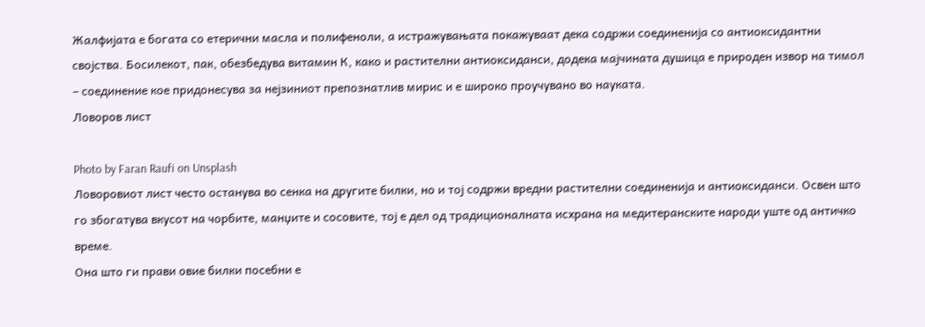Жалфијата е богата со етерични масла и полифеноли, а истражувањата покажуваат дека содржи соединенија со антиоксидантни својства. Босилекот, пак, обезбедува витамин К, како и растителни антиоксиданси, додека мајчината душица е природен извор на тимол – соединение кое придонесува за нејзиниот препознатлив мирис и е широко проучувано во науката.
Ловоров лист

Photo by Faran Raufi on Unsplash
Ловоровиот лист често останува во сенка на другите билки, но и тој содржи вредни растителни соединенија и антиоксиданси. Освен што го збогатува вкусот на чорбите, манџите и сосовите, тој е дел од традиционалната исхрана на медитеранските народи уште од античко време.
Она што ги прави овие билки посебни е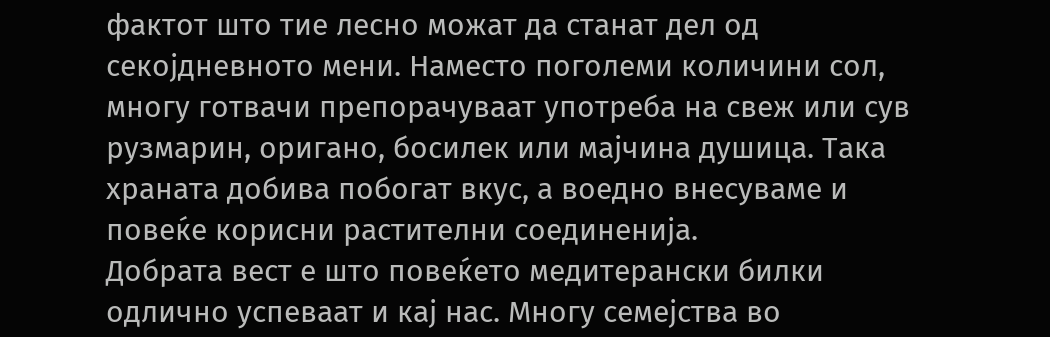фактот што тие лесно можат да станат дел од секојдневното мени. Наместо поголеми количини сол, многу готвачи препорачуваат употреба на свеж или сув рузмарин, оригано, босилек или мајчина душица. Така храната добива побогат вкус, а воедно внесуваме и повеќе корисни растителни соединенија.
Добрата вест е што повеќето медитерански билки одлично успеваат и кај нас. Многу семејства во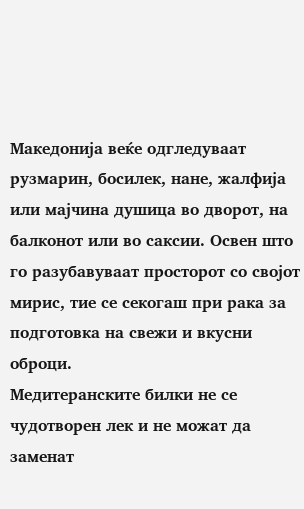Македонија веќе одгледуваат рузмарин, босилек, нане, жалфија или мајчина душица во дворот, на балконот или во саксии. Освен што го разубавуваат просторот со својот мирис, тие се секогаш при рака за подготовка на свежи и вкусни оброци.
Медитеранските билки не се чудотворен лек и не можат да заменат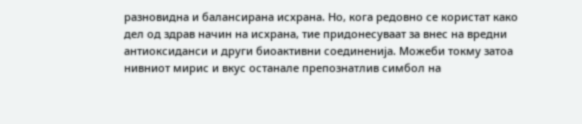разновидна и балансирана исхрана. Но, кога редовно се користат како дел од здрав начин на исхрана, тие придонесуваат за внес на вредни антиоксиданси и други биоактивни соединенија. Можеби токму затоа нивниот мирис и вкус останале препознатлив симбол на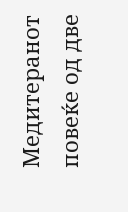Медитеранот повеќе од две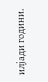илјади години.